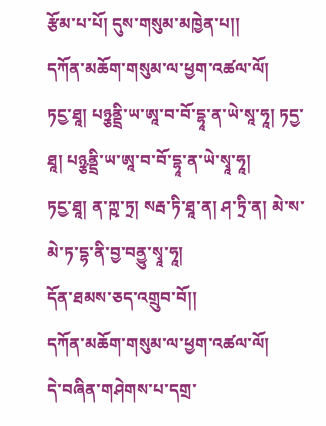རྩོམ་པ་པོ། དུས་གསུམ་མཁྱེན་པ།།
དཀོན་མཆོག་གསུམ་ལ་ཕྱག་འཚལ་ལོ།
ཏངྱ་ཐཱ། པཉྕནྡྲི་ཡ་ཨཱ་བ་བོ་དྷཱ་ན་ཡེ་སཱ་ཧཱ། ཏདྱ་ཐཱ། པཉྩནྡྲི་ཡ་ཨཱ་བ་བོ་དྷཱ་ན་ཡེ་སྭཱ་ཧཱ།
ཏངྱ་ཐཱ། ན་ཀྵ་ཏྲ། སརྦ་ཏི་ཐཱ་ན། ཤ་ཏྲི་ན། མེ་ས་མེ་ཏ་དྷ་ནི་བྱ་བནྱུ་སྭཱ་ཧཱ།
དོན་ཐམས་ཅད་འགྲུབ་བོ།།
དཀོན་མཆོག་གསུམ་ལ་ཕྱག་འཚལ་ལོ།
དེ་བཞིན་གཤེགས་པ་དགྲ་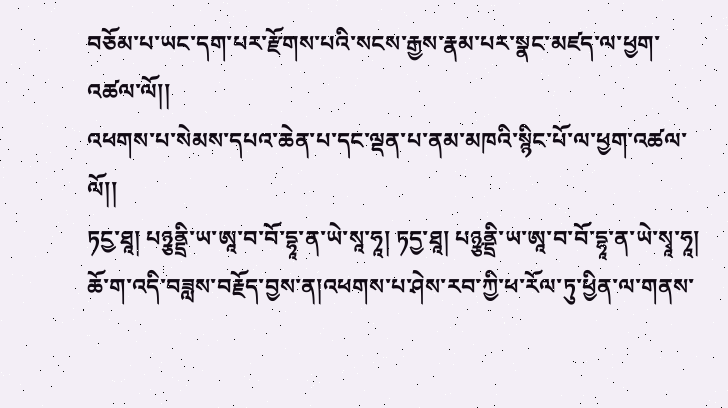བཅོམ་པ་ཡང་དག་པར་རྫོགས་པའི་སངས་རྒྱས་རྣམ་པར་སྣང་མཛད་ལ་ཕྱག་འཚལ་ལོ།།
འཕགས་པ་སེམས་དཔའ་ཆེན་པ་དང་ལྡན་པ་ནམ་མཁའི་སྙིང་པོ་ལ་ཕྱག་འཚལ་ལོ།།
ཏངྱ་ཐཱ། པཉྕནྡྲི་ཡ་ཨཱ་བ་བོ་དྷཱ་ན་ཡེ་སཱ་ཧཱ། ཏདྱ་ཐཱ། པཉྩནྡྲི་ཡ་ཨཱ་བ་བོ་དྷཱ་ན་ཡེ་སྭཱ་ཧཱ།
ཆོ་ག་འདི་བཟླས་བརྗོད་བྱས་ན།འཕགས་པ་ཤེས་རབ་ཀྱི་ཕ་རོལ་ཏུ་ཕྱིན་ལ་གནས་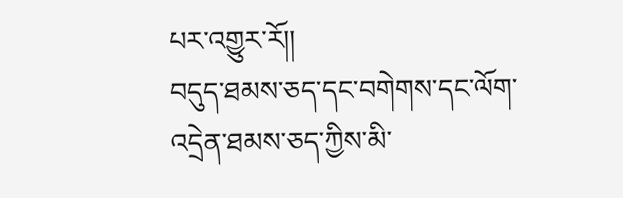པར་འགྱུར་རོ།།
བདུད་ཐམས་ཅད་དང་བགེགས་དང་ལོག་འདྲེན་ཐམས་ཅད་ཀྱིས་མི་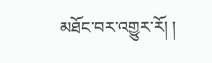མཐོང་བར་འགྱུར་རོ། །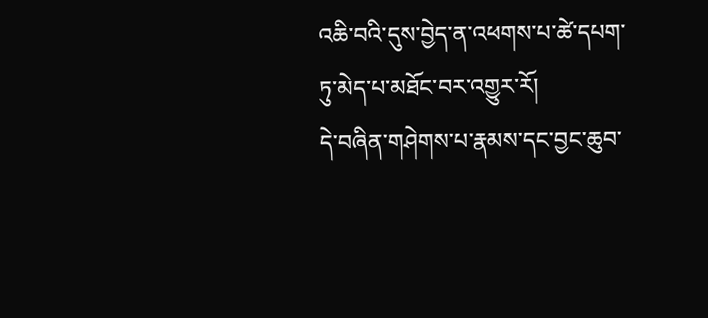འཆི་བའི་དུས་བྱེད་ན་འཕགས་པ་ཚེ་དཔག་ཏུ་མེད་པ་མཐོང་བར་འགྱུར་རོ།
དེ་བཞིན་གཤེགས་པ་རྣམས་དང་བྱང་ཆུབ་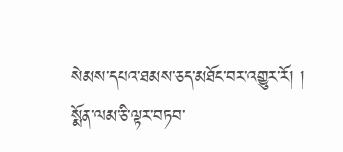སེམས་དཔའ་ཐམས་ཅད་མཐོང་བར་འགྱུར་རོ། །
སྨོན་ལམ་ཅི་ལྟར་བཏབ་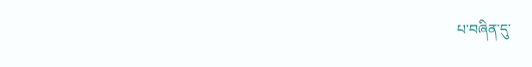པ་བཞིན་དུ་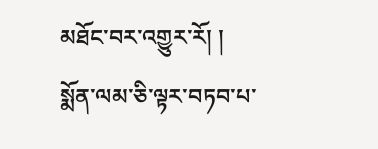མཐོང་བར་འགྱུར་རོ། །
སྨོན་ལམ་ཅི་ལྟར་བཏབ་པ་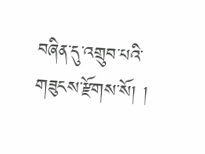བཞིན་དུ་འགྲུབ་པའི་གཟུངས་རྫོགས་སོ། །